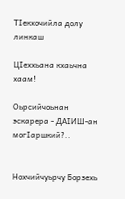ТIекхочийла долу линкаш

ЦIеххьана кхаьчна хаам!

Оьрсийчоьнан эскарера - ДАIИШ-ан могIаршкий?..


Нохчийчуьрчу Борзехь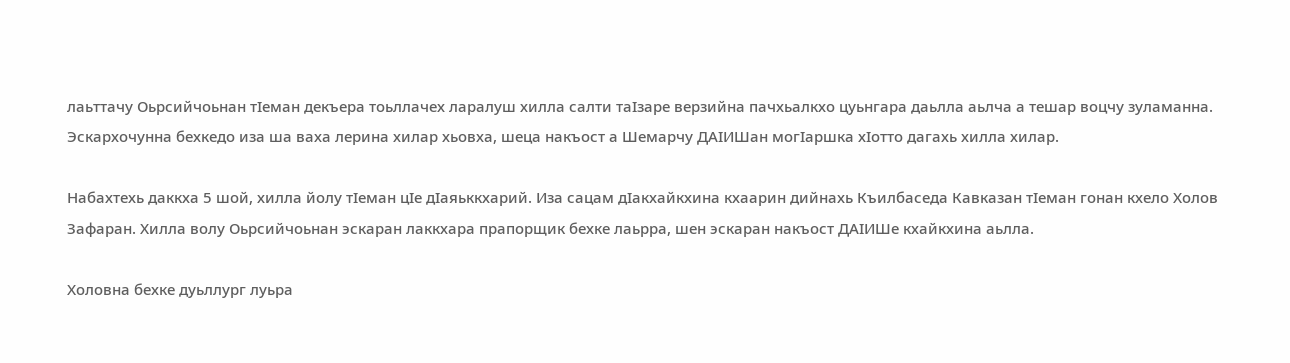лаьттачу Оьрсийчоьнан тIеман декъера тоьллачех ларалуш хилла салти таIзаре верзийна пачхьалкхо цуьнгара даьлла аьлча а тешар воцчу зуламанна. Эскархочунна бехкедо иза ша ваха лерина хилар хьовха, шеца накъост а Шемарчу ДАIИШан могIаршка хIотто дагахь хилла хилар.

Набахтехь даккха 5 шой, хилла йолу тIеман цIе дIаяьккхарий. Иза сацам дIакхайкхина кхаарин дийнахь Къилбаседа Кавказан тIеман гонан кхело Холов Зафаран. Хилла волу Оьрсийчоьнан эскаран лаккхара прапорщик бехке лаьрра, шен эскаран накъост ДАIИШе кхайкхина аьлла.

Холовна бехке дуьллург луьра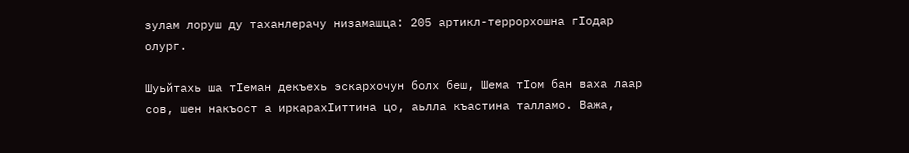зулам лоруш ду таханлерачу низамашца: 205 артикл-террорхошна гIодар олург.

Шуьйтахь ша тIеман декъехь эскархочун болх беш, Шема тIом бан ваха лаар сов, шен накъост а иркарахIиттина цо, аьлла къастина талламо. Важа,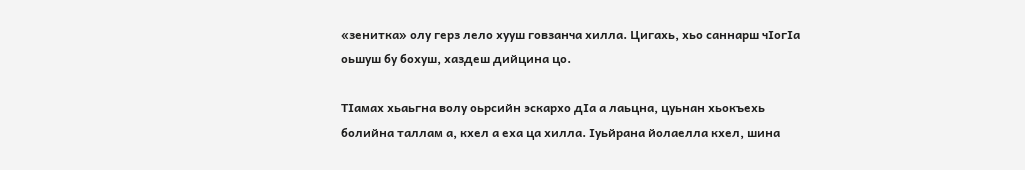«зенитка» олу герз лело хууш говзанча хилла. Цигахь, хьо саннарш чIогIа оьшуш бу бохуш, хаздеш дийцина цо.

ТIамах хьаьгна волу оьрсийн эскархо дIа а лаьцна, цуьнан хьокъехь болийна таллам а, кхел а еха ца хилла. Iуьйрана йолаелла кхел, шина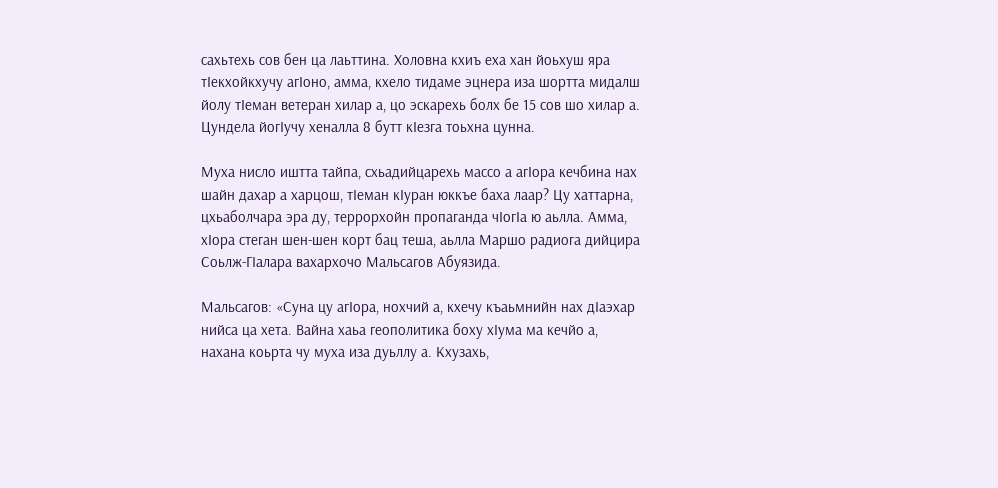сахьтехь сов бен ца лаьттина. Холовна кхиъ еха хан йоьхуш яра тIекхойкхучу агIоно, амма, кхело тидаме эцнера иза шортта мидалш йолу тIеман ветеран хилар а, цо эскарехь болх бе 15 сов шо хилар а. Цундела йогIучу хеналла 8 бутт кIезга тоьхна цунна.

Муха нисло иштта тайпа, схьадийцарехь массо а агIора кечбина нах шайн дахар а харцош, тIеман кIуран юккъе баха лаар? Цу хаттарна, цхьаболчара эра ду, террорхойн пропаганда чIогIа ю аьлла. Амма, хIора стеган шен-шен корт бац теша, аьлла Маршо радиога дийцира Соьлж-ГIалара вахархочо Мальсагов Абуязида.

Мальсагов: «Суна цу агIора, нохчий а, кхечу къаьмнийн нах дIаэхар нийса ца хета. Вайна хаьа геополитика боху хIума ма кечйо а, нахана коьрта чу муха иза дуьллу а. Кхузахь,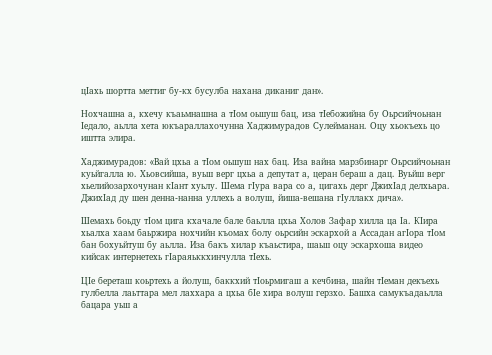цIахь шортта меттиг бу-кх бусулба нахана диканиг дан».

Нохчашна а, кхечу къаьмнашна а тIом оьшуш бац, иза тIебожийна бу Оьрсийчоьнан Iедало, аьлла хета юкъараллахочунна Хаджимурадов Сулейманан. Оцу хьокъехь цо иштта элира.

Хаджимурадов: «Вай цхьа а тIом оьшуш нах бац. Иза вайна марзбинарг Оьрсийчоьнан куьйгалла ю. Хьовсийша, вуьш верг цхьа а депутат а, церан бераш а дац. Вуьйш верг хьелийозархочунан кIант хуьлу. Шема гIура вара со а, цигахь дерг ДжихIад делхьара. ДжихIад ду шен денна-нанна уллехь а волуш, йиша-вешана гIуллакх дича».

Шемахь боьду тIом цига кхачале бале баьлла цхьа Холов Зафар хилла ца Iа. КIира хьалха хаам баьржира нохчийн къомах болу оьрсийн эскархой а Ассадан агIора тIом бан бохуьйтуш бу аьлла. Иза бакъ хилар къаьстира, шаьш оцу эскархоша видео кийсак интернетехь гIараяьккхинчулла тIехь.

ЦIе береташ коьртехь а йолуш, баккхий тIоьрмигаш а кечбина, шайн тIеман декъехь гулбелла лаьттара мел лаххара а цхьа бIе хира волуш герзхо. Башха самукъадаьлла бацара уьш а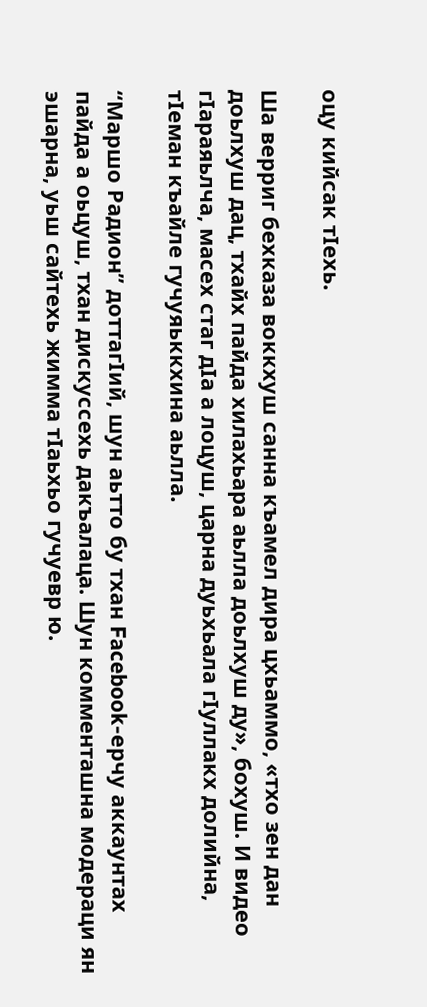оцу кийсак тIехь.

Ша верриг бехказа воккхуш санна къамел дира цхьаммо, «тхо зен дан доьлхуш дац, тхайх пайда хилахьара аьлла доьлхуш ду», бохуш. И видео гIараяьлча, масех стаг дIа а лоцуш, царна дуьхьала гIуллакх долийна, тIеман къайле гучуяьккхина аьлла.

“Маршо Радион” доттагIий, шун аьтто бу тхан Facebook-ерчу аккаунтах пайда а оьцуш, тхан дискуссехь дакъалаца. Шун комменташна модераци ян эшарна, уьш сайтехь жимма тIаьхьо гучуевр ю.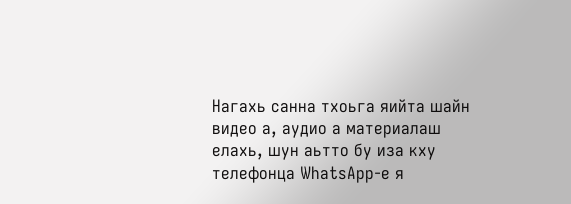Нагахь санна тхоьга яийта шайн видео а, аудио а материалаш елахь, шун аьтто бу иза кху телефонца WhatsApp-e я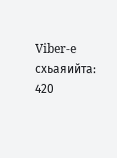Viber-e схьаяийта: 420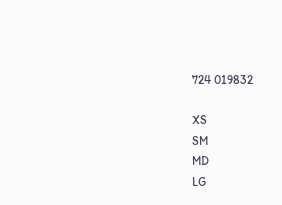724 019832

XS
SM
MD
LG